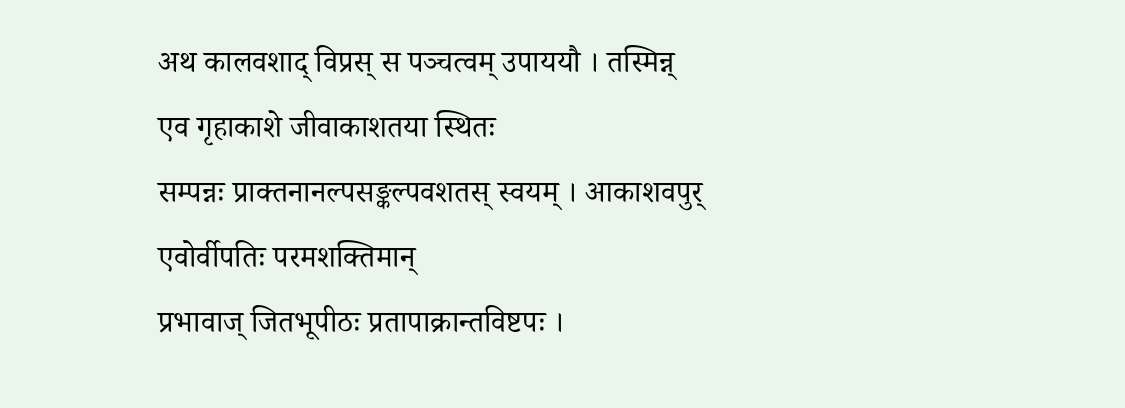अथ कालवशाद् विप्रस् स पञ्चत्वम् उपाययौ । तस्मिन्न् एव गृहाकाशे जीवाकाशतया स्थितः
सम्पन्नः प्राक्तनानल्पसङ्कल्पवशतस् स्वयम् । आकाशवपुर् एवोर्वीपतिः परमशक्तिमान्
प्रभावाज् जितभूपीठः प्रतापाक्रान्तविष्टपः ।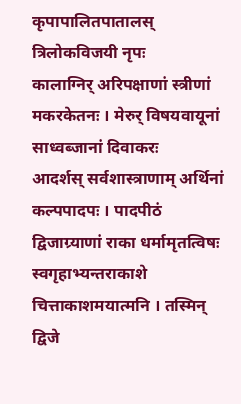कृपापालितपातालस् त्रिलोकविजयी नृपः
कालाग्निर् अरिपक्षाणां स्त्रीणां मकरकेतनः । मेरुर् विषयवायूनां साध्वब्जानां दिवाकरः
आदर्शस् सर्वशास्त्राणाम् अर्थिनां कल्पपादपः । पादपीठं द्विजाग्र्याणां राका धर्मामृतत्विषः
स्वगृहाभ्यन्तराकाशे चित्ताकाशमयात्मनि । तस्मिन् द्विजे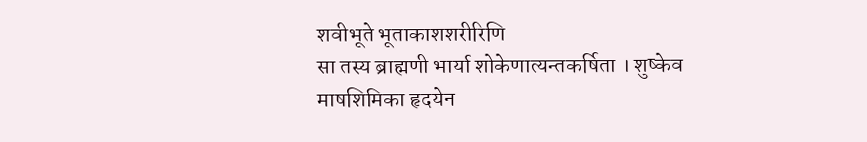शवीभूते भूताकाशशरीरिणि
सा तस्य ब्राह्मणी भार्या शोकेणात्यन्तकर्षिता । शुष्केव माषशिमिका हृदयेन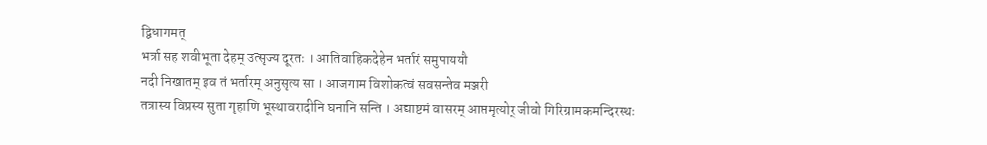द्विधागमत्
भर्त्रा सह शवीभूता देहम् उत्सृज्य दूरतः । आतिवाहिकदेहेन भर्तारं समुपाययौ
नदी निखातम् इव तं भर्तारम् अनुसृत्य सा । आजगाम विशोकत्वं सवसन्तेव मञ्जरी
तत्रास्य विप्रस्य सुता गृहाणि भूस्थावरादीनि घनानि सन्ति । अद्याष्टमं वासरम् आप्तमृत्योर् जीवो गिरिग्रामकमन्दिरस्थः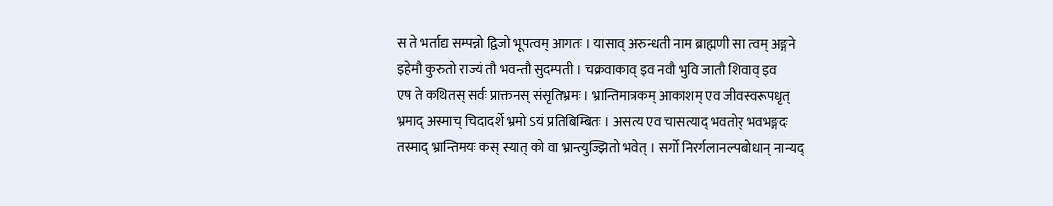स ते भर्ताद्य सम्पन्नो द्विजो भूपत्वम् आगतः । यासाव् अरुन्धती नाम ब्राह्मणी सा त्वम् अङ्गने
इहेमौ कुरुतो राज्यं तौ भवन्तौ सुदम्पती । चक्रवाकाव् इव नवौ भुवि जातौ शिवाव् इव
एष ते कथितस् सर्वः प्राक्तनस् संसृतिभ्रमः । भ्रान्तिमात्रकम् आकाशम् एव जीवस्वरूपधृत्
भ्रमाद् अस्माच् चिदादर्शे भ्रमो ऽयं प्रतिबिम्बितः । असत्य एव चासत्याद् भवतोर् भवभङ्गदः
तस्माद् भ्रान्तिमयः कस् स्यात् को वा भ्रान्त्युज्झितो भवेत् । सर्गो निरर्गलानल्पबोधान् नान्यद्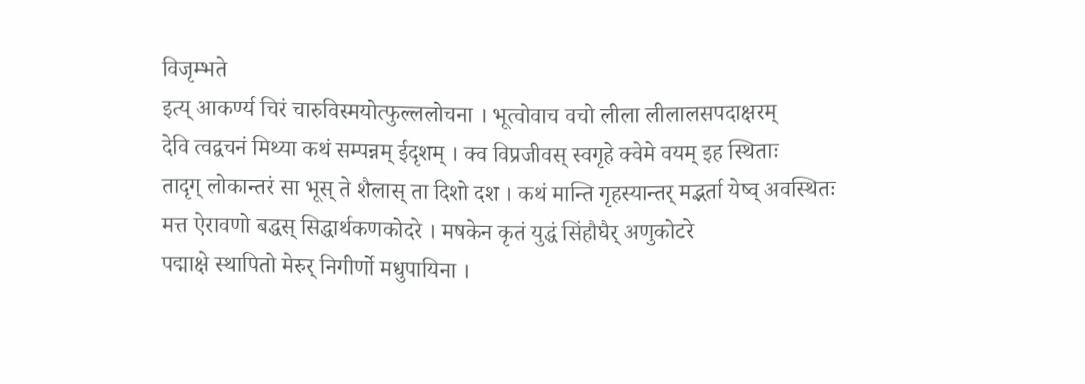विजृम्भते
इत्य् आकर्ण्य चिरं चारुविस्मयोत्फुल्ललोचना । भूत्वोवाच वचो लीला लीलालसपदाक्षरम्
देवि त्वद्वचनं मिथ्या कथं सम्पन्नम् ईदृशम् । क्व विप्रजीवस् स्वगृहे क्वेमे वयम् इह स्थिताः
तादृग् लोकान्तरं सा भूस् ते शैलास् ता दिशो दश । कथं मान्ति गृहस्यान्तर् मद्भर्ता येष्व् अवस्थितः
मत्त ऐरावणो बद्धस् सिद्धार्थकणकोदरे । मषकेन कृतं युद्धं सिंहौघैर् अणुकोटरे
पद्माक्षे स्थापितो मेरुर् निगीर्णो मधुपायिना ।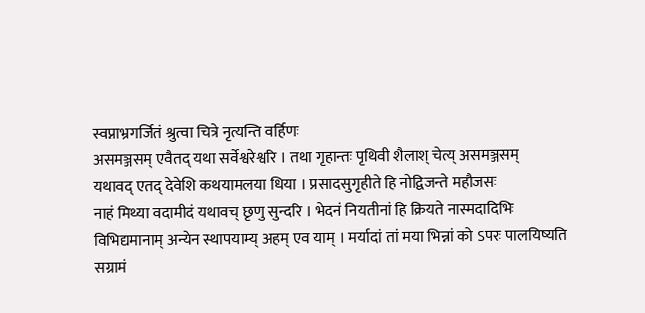स्वप्नाभ्रगर्जितं श्रुत्वा चित्रे नृत्यन्ति वर्हिणः
असमञ्जसम् एवैतद् यथा सर्वेश्वरेश्वरि । तथा गृहान्तः पृथिवी शैलाश् चेत्य् असमञ्जसम्
यथावद् एतद् देवेशि कथयामलया धिया । प्रसादसुगृहीते हि नोद्विजन्ते महौजसः
नाहं मिथ्या वदामीदं यथावच् छृणु सुन्दरि । भेदनं नियतीनां हि क्रियते नास्मदादिभिः
विभिद्यमानाम् अन्येन स्थापयाम्य् अहम् एव याम् । मर्यादां तां मया भिन्नां को ऽपरः पालयिष्यति
सग्रामं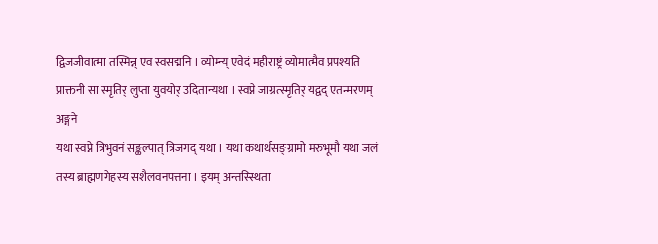द्विजजीवात्मा तस्मिन्न् एव स्वसद्मनि । व्योम्न्य् एवेदं महीराष्ट्रं व्योमात्मैव प्रपश्यति
प्राक्तनी सा स्मृतिर् लुप्ता युवयोर् उदितान्यथा । स्वप्ने जाग्रत्स्मृतिर् यद्वद् एतन्मरणम् अङ्गने
यथा स्वप्ने त्रिभुवनं सङ्कल्पात् त्रिजगद् यथा । यथा कथार्थसङ्ग्रामो मरुभूमौ यथा जलं
तस्य ब्राह्मणगेहस्य सशैलवनपत्तना । इयम् अन्तस्स्थिता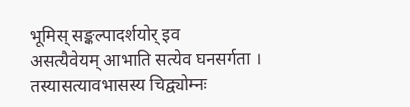भूमिस् सङ्कल्पादर्शयोर् इव
असत्यैवेयम् आभाति सत्येव घनसर्गता । तस्यासत्यावभासस्य चिद्व्योम्नः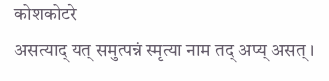कोशकोटरे
असत्याद् यत् समुत्पन्नं स्मृत्या नाम तद् अप्य् असत् ।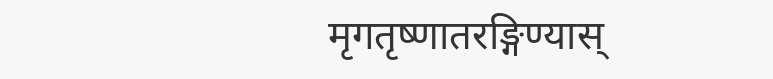मृगतृष्णातरङ्गिण्यास्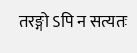तरङ्गो ऽपि न सत्यतः